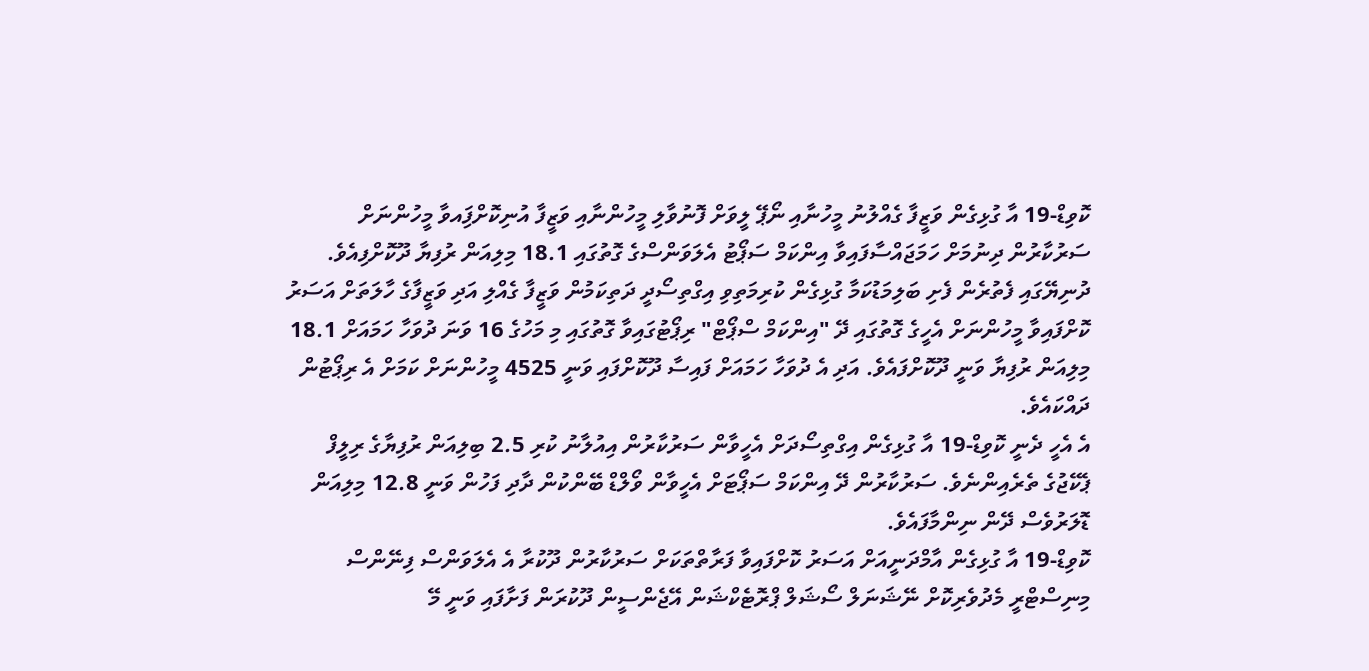ކޮވިޑް-19 އާ ގުޅިގެން ވަޒީފާ ގެއްލުނު މީހުނާއި ނޯޕޭ ލީވަށް ފޮނުވާލި މީހުންނާއި ވަޒީފާ އުނިކޮށްފަިއވާ މީހުންނަށް ސަރުކާރުން ދިނުމަށް ހަމަޖައްސާފައިވާ އިންކަމް ސަޕޯޓު އެލަވަންސްގެ ގޮތުގައި 18.1 މިލިއަން ރުފިޔާ ދޫކޮށްފިއެވެ.
ދުނިޔޭގައި ފެތުރެން ފެށި ބަލިމަޑުކަމާ ގުޅިގެން ކުރިމަތިވި އިގްތިސޯދީ ދަތިކަމުން ވަޒީފާ ގެއްލި އަދި ވަޒީފާގެ ހާލަތަށް އަސަރު ކޮށްފައިވާ މީހުންނަށް އެހީގެ ގޮތުގައި ދޭ "އިންކަމް ސްޕޯޓް" ރިޕޯޓުގައިވާ ގޮތުގައި މި މަހުގެ 16 ވަނަ ދުވަހާ ހަމައަށް 18.1 މިލިއަން ރުފިޔާ ވަނީ ދޫކޮށްފައެވެ. އަދި އެ ދުވަހާ ހަމައަށް ފައިސާ ދޫކޮށްފައި ވަނީ 4525 މީހުންނަށް ކަމަށް އެ ރިޕޯޓުން ދައްކައެވެ.
އެ އެހީ ދެނީ ކޮވިޑް-19 އާ ގުޅިގެން އިގްތިސޯދަށް އެހީވާން ސަރުކާރުން އިއުލާނު ކުރި 2.5 ބިލިއަން ރުފިޔާގެ ރިލީފް ޕެކޭޖުގެ ތެރެއިންނެވެ. ސަރުކާރުން ދޭ އިންކަމް ސަޕޯޓަށް އެހީވާން ވޯލްޑް ބޭންކުން ދާދި ފަހުން ވަނީ 12.8 މިލިއަން ޑޮލަރުވެސް ދޭން ނިންމާފައެވެ.
ކޮވިޑް-19 އާ ގުޅިގެން އާމްދަނީއަށް އަސަރު ކޮށްފައިވާ ފަރާތްތަކަށް ސަރުކާރުން ދޫކުރާ އެ އެލަވަންސް ފިނޭންސް މިނިސްޓްރީ މެދުވެރިކޮށް ނޭޝަނަލް ސޯޝަލް ޕްރޮޓެކްޝަން އޭޖެންސީން ދޫކުރަން ފަށާފައި ވަނީ މޭ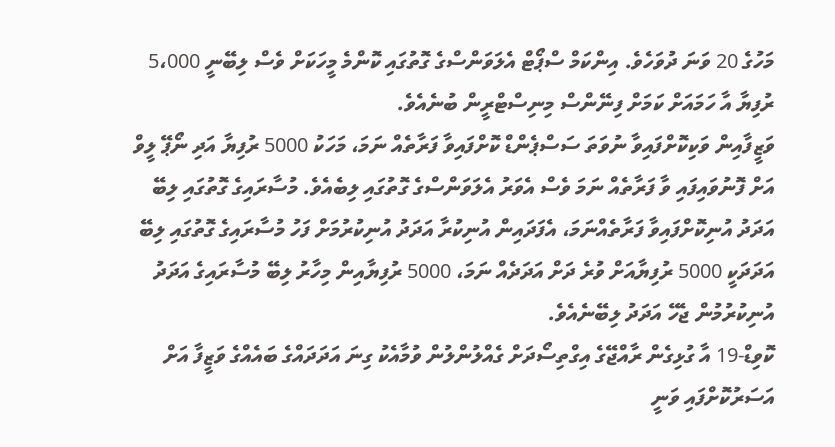މަހުގެ 20 ވަނަ ދުވަހެވެ. އިންކަމް ސްޕޯޓް އެލަވަންސްގެ ގޮތުގައި ކޮންމެ މީހަކަށް ވެސް ލިބޭނީ 5،000 ރުފިޔާ އާ ހަމައަށް ކަމަށް ފިނޭންސް މިނިސްޓްރީން ބުނެއެވެ.
ވަޒީފާއިން ވަކިކޮށްފައިވާ ނުވަތަ ސަސްޕެންޑް ކޮށްފައިވާ ފަރާތެއް ނަމަ، މަހަކު 5000 ރުފިޔާ އަދި ނޯޕޭ ލީވް އަށް ފޮނުވައިފައި ވާ ފަރާތެއް ނަމަ ވެސް އެވަރު އެލަވަންސްގެ ގޮތުގައި ލިބެއެވެ. މުސާރައިގެ ގޮތުގައި ލިބޭ އަދަދު އުނިކޮށްފައިވާ ފަރާތެއްނަމަ، އެފަދައިން އުނިކުރާ އަދަދު އުނިކުރުމަށް ފަހު މުސާރައިގެ ގޮތުގައި ލިބޭ އަދަދަކީ 5000 ރުފިޔާއަށް ވުރެ ދަށް އަދަދެއް ނަމަ، 5000 ރުފިޔާއިން މިހާރު ލިބޭ މުސާރައިގެ އަދަދު އުނިކުރުމުން ޖެހޭ އަދަދު ލިބޭނެއެވެ.
ކޮވިޑް-19 އާ ގުޅިގެން ރާއްޖޭގެ އިގްތިސޯދަށް ގެއްލުންލުން ވުމާއެކު ގިނަ އަދަދައްގެ ބައެއްގެ ވަޒީފާ އަށް އަސަރުކޮށްފައި ވަނީ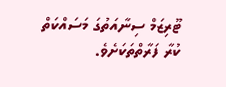ޓޫރިޒަމް ސިނާއަތުގަ މަސައްކަތް ކުރާ ފަރާތްތަކަށެވެ.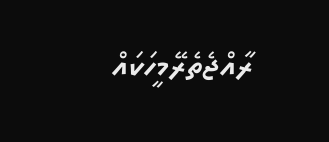ރާއްޖެތެރޭމީހަކައް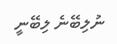ނުލިބޭނެ ލިބޭނީ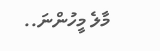މާލެ މީހުންނަ..